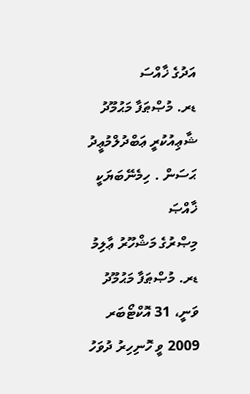އަދުގެ ޚާއްސަ
ޑރ. މުޞްޠަފާ މަޙުމޫދު
ޝާޢިއުކުރީ ޢަބްދުލްމުޢީދު ޙަސަން . ހިމެނޭބަޔަކީ ޚާއްޞަ
މިޞްރުގެ މަޝްހޫރު ޢާލިމު ޑރ. މުޞްޠަފާ މަޙުމޫދު ވަނީ، 31 އޮކްޓޯބަރ 2009 ވީ ހޮނިހިރު ދުވަހު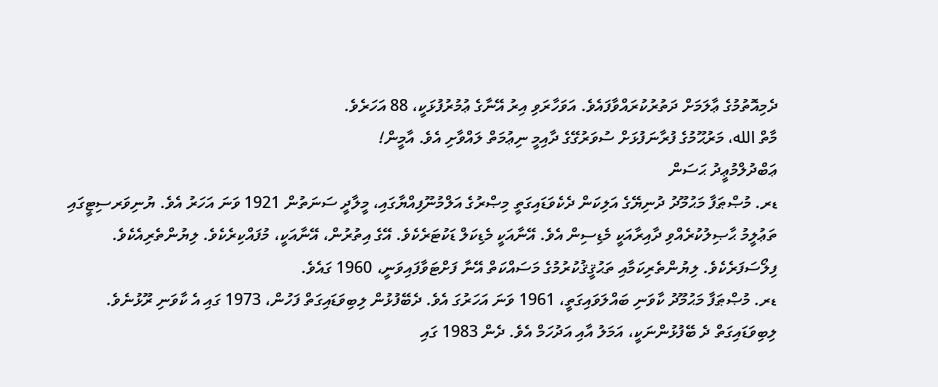ދެމިއޮތުމުގެ ޢާލަމަށް ދަތުރުކުރައްވާފައެވެ. އަވަހާރަވި އިރު އޭނާގެ ޢުމުރުފުޅަކީ، 88 އަހަރެވެ.
މާތް الله، މަރުޙޫމުގެ ފުރާނަފުޅަށް ސުވަރުގޭގެ ދާއިމީ ނިޢުމަތް ލައްވާށި އެވެ. އާމީން!
ޢަބްދުލްމުޢީދު ޙަސަން
ޑރ. މުޞްޠަފާ މަޙުމޫދު ދުނިޔޭގެ އަލިކަން ދެކެވަޑައިގަތީ މިޞްރުގެ އަލްމުނޫފިއްޔާގައި، މީލާދީ ސަނަތުން 1921 ވަނަ އަހަރު އެވެ. ޔުނިވަރސިޓީގައި ތަޢުލީމު ޙާޞިލުކުރެއްވި ދާއިރާއަކީ މެޑިސިން އެވެ. އޭނާއަކީ މެޑިކަލް ޑަކުޓަރެކެވެ. އޭގެ އިތުރުން، އޭނާއަކީ، މުފައްކިރެކެވެ. ލިޔުންތެރިއެކެވެ. ފިލޯސަފަރެކެވެ. ލިޔުންތެރިކަމާއި ތަޙުޤީޤުކުރުމުގެ މަސައްކަތް އޭނާ ފަށްޓަވާފައިވަނީ، 1960 ގައެވެ.
ޑރ. މުޞްޠަފާ މަޙުމޫދު ކާވަނި ބައްލަވައިގަތީ، 1961 ވަނަ އަހަރުގަ އެވެ. ދެބޭފުޅުން ލިބިވަޑައިގަތް ފަހުން، 1973 ގައި އެ ކާވަނި ރޫޅުނެވެ. ލިބިވަޑައިގަތް ދެ ބޭފުޅުންނަކީ، އަމަލު އާއި އަދުހަމް އެވެ. ދެން 1983 ގައި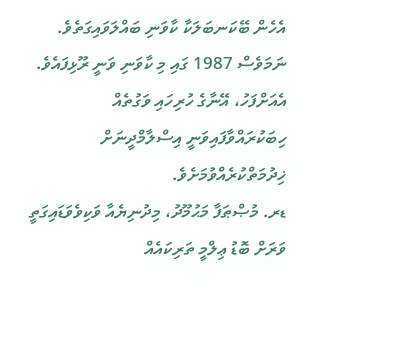އެހެން ބޭކަނބަލަކާ ކާވަނި ބައްލަވައިގަތެވެ. ނަމަވެސް 1987 ގައި މި ކާވަނި ވަނީ ރޫޅިފައެވެ. އެއަށްފަހު، އޭނާގެ ހުރިހައި ވަގުތެއް ހިބަކުރައްވާފައިވަނީ އިސްލާމްދީނަށް ޚިދުމަތްކުރެއްވުމަށެވެ.
ޑރ. މުޞްޠަފާ މަޙުމޫދު، މިދުނިޔެއާ ވަކިވެވަޑައިގަތީ ވަރަށް ބޮޑު ޢިލްމީ ތަރިކައެއް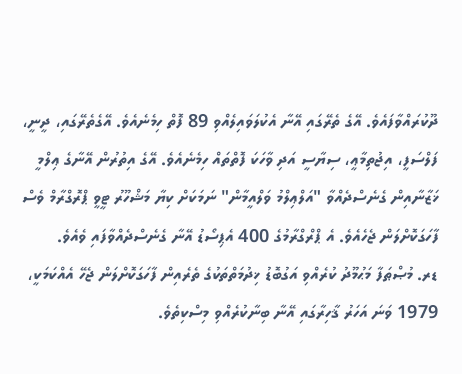ދޫކުރައްވާފައެވެ. އޭގެ ތެރޭގައި އޭނާ އެކުލަވައިލެއްވި 89 ފޮތް ހިމެނެއެވެ. އޭގެތެރޭގައި، ދީނީ، ފަލްސަފީ، އިޖުތިމާޢީ، ސިޔާސީ އަދި ވާހަކަ ފޮތްތައް ހިމެނެއެވެ. އޭގެ އިތުރުން އޭނާގެ ޢިލްމީ ޚަޒާނާއިން ގެނެސްދެއްވާ "އަލްޢިލްމު ވަލްއީމާން" ނަމަކަށް ކިޔާ މަޝްހޫރު ޓީވީ ޕްރޮގްރާމް ވެސް ފާހަގަކޮށްލަން ޖެހެއެވެ. އެ ޕްރްގްރާމުގެ 400 އެޕިސޯޑު އޭނާ ގެނެސްދެއްވާފައި ވެއެވެ.
ޑރ. މުޞްޠަފާ މަޙުމޫދު ކުރެއްވި އަގުބޮޑު ޚިދުމަތްތަކުގެ ތެރެއިން ފާހަގަކޮށްލަން ޖެހޭ އެއްކަމަކީ، 1979 ވަނަ އަހަރު ޤާހިރާގައި އޭނާ ބިނާކުރެއްވި މިސްކިތެވެ.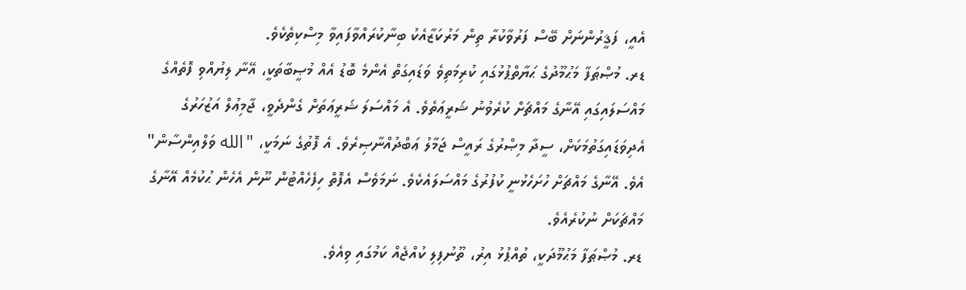އެއީ، ފަޤީރުންނަށް ބޭސް ފަރުވާކުރާ ތިން މަރުކަޒާއެކު ބިނާކުރައްވާފައިވާ މިސްކިތެކެވެ.
ޑރ. މުޞްޠަފާ މަޙުމޫދުގެ ޙަޔާތްޕުޅުގައި ކުރިމަތިވެ ވަޑައިގަތް އެންމެ ބޮޑު އެއް މުޞީބާތަކީ، އޭނާ ލިޔުއްވި ފޮތެއްގެ މައްސަލައިގައި އޭނާގެ މައްޗަށް ކުރެވުނު ޝަރީޢަތެވެ. އެ މައްސަލަ ޝަރީޢަތަށް ގެންދެވީ، ޖާމިޢުލް އަޒުހަރުގެ އެދިވަޑައިގަތުމަކަށް، ސީދާ މިޞްރުގެ ރައީސް ޖަމާލު ޢަބްދުއްނާޞިރެވެ. އެ ފޮތުގެ ނަމަކީ، "الله ވަލްއިންސާން" އެވެ. އޭނާގެ މައްޗަށް ހުށަހެޅުނީ ކުފުރުގެ މައްސަލައެކެވެ. ނަމަވެސް އެފޮތް ހިފެހެއްޓުން ނޫން އެހެން ޙުކުމެއް އޭނާގެ މައްޗަކަށް ނުކުރެއެވެ.
ޑރ. މުޞްޠަފާ މަޙުމޫދަކީ، ތުއްޕުޅު އިރު، ތޫނުފިލި ކުއްޖެއް ކަމުގައި ވިއެވެ.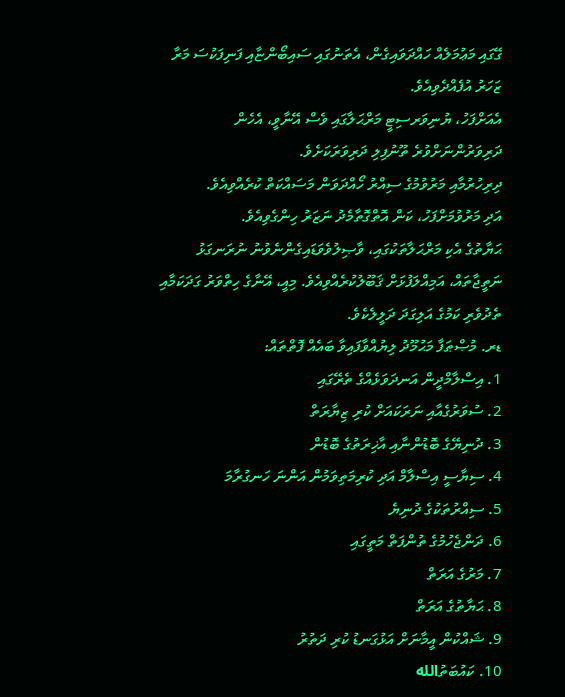ގޭގައި މަޢުމަލެއް ހައްދަވައިގެން، އެތަނުގައި ސައިބޯންޏާއި ފަނިފަކުސަ މަރާ ޒަހަރު އުފެއްދެވިއެވެ.
އެއަށްފަހު، ޔުނިވަރސިޓީ މަރްޙަލާގައި ވެސް އޭނާވީ، އެހެން ދަރިވަރުންނަށްވުރެ ތޫނުފިލި ދަރިވަރަކަށެވެ.
ދިރިހުރުމާއި މަރުވުމުގެ ސިއްރު ހޯއްދަވަން މަސައްކަތް ކުރެއްވިއެވެ.
އަދި މަރުވުމަށްފަހު، ކަން އޮތްގޮތާމެދު ނަޒަރު ހިންގެވިއެވެ.
ޙަޔާތުގެ އެކި މަރްޙަލާތަކުގައި، ވާޞިލުވެވަޑައިގެންނެވުނު ނުރަނގަޅު ނަތީޖާތައް، އަމިއްލަފުޅަށް ޤަބޫލުކުރެއްވިއެވެ. މިއީ، އޭނާގެ ހިތްވަރު ގަދަކަމާއި ތެދުވެރި ކަމުގެ އަލިގަދަ ދަލީލެކެވެ.
ޑރ. މުޞްޠަފާ މަޙުމޫދު ލިޔުއްވާފައިވާ ބައެއް ފޮތްތައް:
1. އިސްލާމްދީން އަނދަވަޅެއްގެ ތެރޭގައި
2. ސުވަރުގެއާއި ނަރަކައަށް ކުރި ޒިޔާރަތް
3. ދުނިޔޭގެ ބޮޑުންނާއި އާޚިރަތުގެ ބޮޑުން
4. ސިޔާސީ އިސްލާމް އަދި ކުރިމަތިވަމުން އަންނަ ހަނގުރާމަ
5. ސިއްރުތަކުގެ ދުނިޔެ
6. ދަންޖެހުމުގެ ތުންފަތް މަތީގައި
7. މަރުގެ އަރަތް
8. ޙަޔާތުގެ އަރަތް
9. ޝައްކުން އީމާނަށް އަޅުގަނޑު ކުރި ދަތުރު
10. ކައުބަތުالله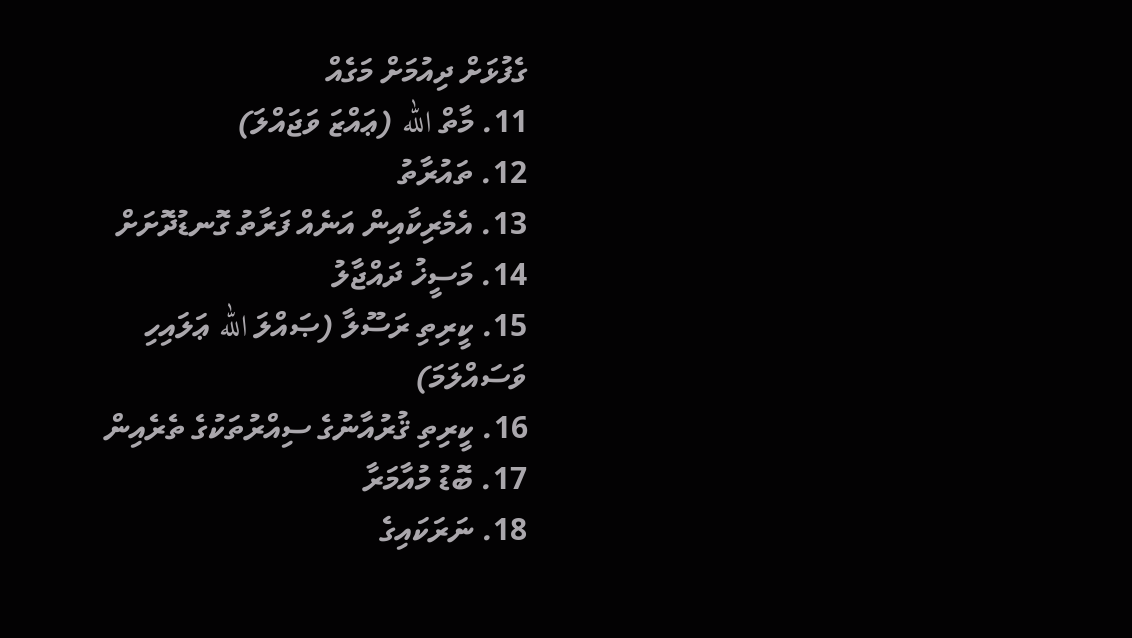ގެފުޅަށް ދިއުމަށް މަގެއް
11. މާތް الله (ޢައްޒަ ވަޖައްލަ)
12. ތައުރާތު
13. އެމެރިކާއިން އަނެއް ފަރާތު ގޮނޑުދޮށަށް
14. މަސީޚު ދައްޖާލު
15. ކީރިތި ރަސޫލާ (ޞައްލަ الله ޢަލައިހި ވަސައްލަމަ)
16. ކީރިތި ޤުރުއާނުގެ ސިއްރުތަކުގެ ތެރެއިން
17. ބޮޑު މުއާމަރާ
18. ނަރަކައިގެ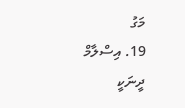މަގު
19. އިސްލާމް ދީނަކީ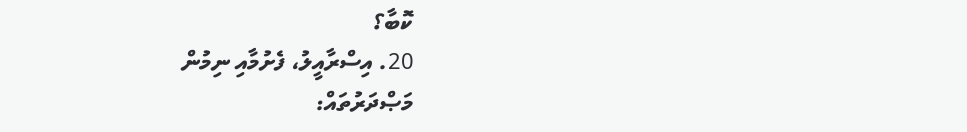ކޮބާ؟
20. އިސްރާއީލު، ފެށުމާއި ނިމުން
މަޞްދަރުތައް: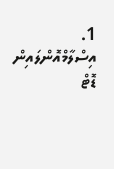1. އިސްލާމްއޮންލައިން ޑޮޓް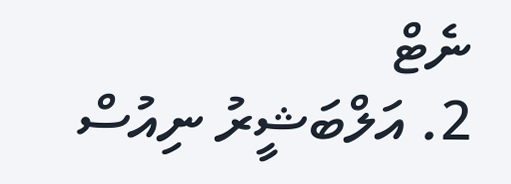ނެޓް
2. އަލްބަޝީރު ނިއުސް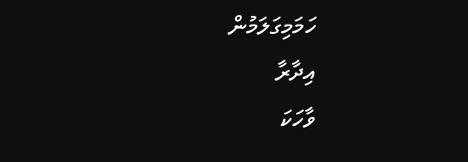ހަމަމިގަލަމުން
އިދާރާ
ވާހަކަ